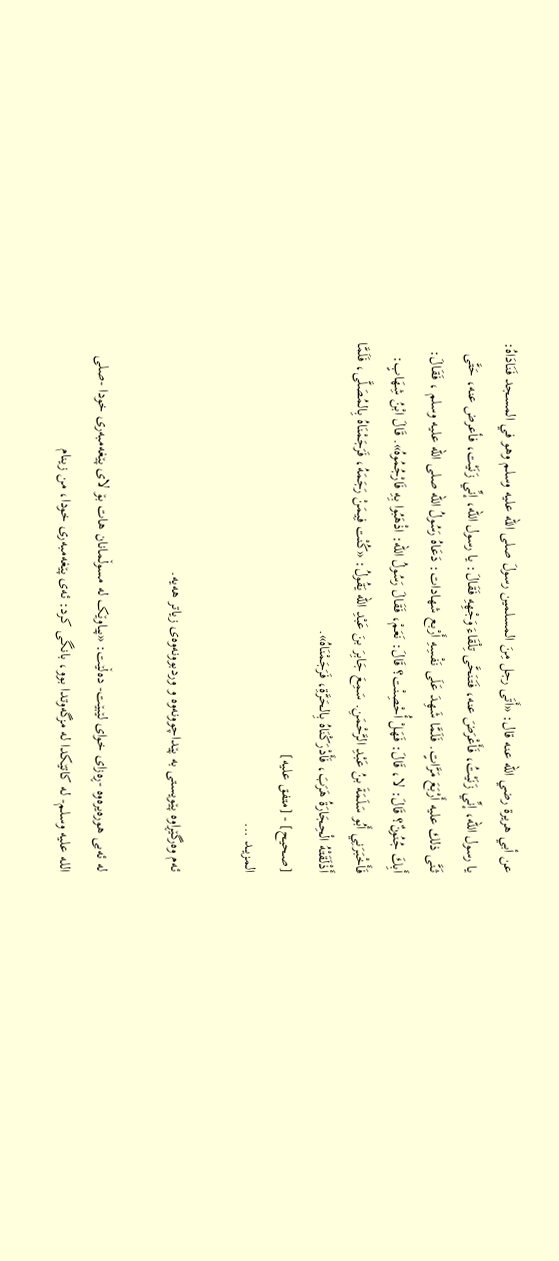عن أبي هريرة رضي الله عنه قال: «أَتَى رجل مِنَ المسلمين رسولَ صلى الله عليه وسلم وهو في المسجد فَنَادَاهُ: يا رسول الله، إنِّي زَنَيْتُ، فَأَعْرَضَ عنه، فَتَنَحَّى تِلْقَاءَ وَجْهِهِ فَقَالَ: يا رسول الله، إنِّي زَنَيْت، فأعرض عنه، حَتَّى ثَنَّى ذلك عليه أَرْبَعَ مَرَّاتٍ. فَلَمَّا شَهِدَ عَلَى نَفْسِهِ أَرْبع شهادات: دَعَاهُ رَسُولُ الله صلى الله عليه وسلم ، فَقَالَ: أَبِكَ جُنُونٌ؟ قَالَ: لا، قَالَ: فَهَلْ أُحْصِنْت؟ قَالَ: نَعَمْ، فَقَالَ رَسُولُ الله: اذْهَبُوا بِهِ فَارْجُمُوهُ». قَالَ ابْنُ شِهَابٍ: فَأَخْبَرَنِي أَبُو سَلَمَةَ بنُ عَبْدِ الرَّحْمَنِ. سَمِعَ جَابِرَ بنَ عَبْدِ الله يَقُولُ: «كُنْت فِيمَنْ رَجَمَهُ، فَرَجَمْنَاهُ بِالمُصَلَّى، فَلَمَّا أَذْلَقَتْهُ الْحِجَارَةُ هَرَبَ، فَأَدْرَكْنَاهُ بِالحَرَّةِ، فَرَجَمْنَاهُ».
[صحيح] - [متفق عليه]
المزيــد ...

ئەم وەرگێڕاوە پێویستی بە پێداچوونەوە و وردبوونەوەی زیاتر هەیە.

لە ئەبی هورەیرەوە -ڕەزای خوای لێبێت- دەڵێت: «پیاوێک لە مسوڵمانان هات بۆ لای پێغەمبەری خودا -صلى اللە علیە وسلم- لە کاتێکدا لە مزگەوتدا بوو، بانگی کرد: ئەی پێغەمبەری خودا، من زینام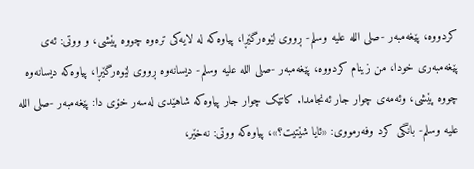کردووە، پێغەمبەر -صلى اللە علیە وسلم- ڕووی لێوەرگێڕا، پیاوەکە لە لایەکی ترەوە چووە پێشی، و ووتی: ئەی پێغەمبەری خودا، من زینام کردووە، پێغەمبەر -صلى اللە علیە وسلم- دیسانەوە ڕووی لێوەرگێڕا، پیاوەکە دیسانەوە چووە پێشی، وئەمەى چوار جار ئەنجامدا. کاتێک چوار جار پیاوەکە شاهێدی لەسەر خۆی دا: پێغەمبەر -صلى اللە علیە وسلم- بانگی کرد وفەرمووی: «ئایا شێتیت؟»، پیاوەکە ووتی: نەخێر،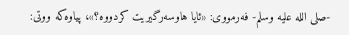-صلى اللە علیە وسلم- فەرمووی: «ئایا هاوسەرگیریت کردووە؟»، پیاوەکە ووتی: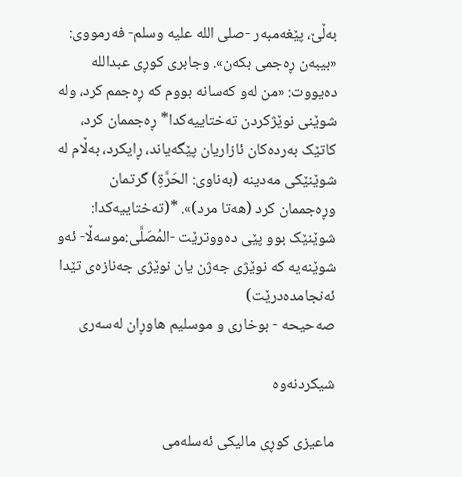بەڵێ، پێغەمبەر -صلى اللە علیە وسلم- فەرمووی: «بیبەن ڕەجمی بکەن». وجابری کوڕی عبدالله دەیووت: «من لەو کەسانە بووم کە ڕەجمم کرد، ولە شوێنی نوێژکردن تەختاییەکدا* ڕەجممان کرد، کاتێک بەردەکان ئازاریان پێگەیاند، ڕایکرد، بەڵام لە شوێنێکی مەدینە (بەناوى: الحَرَّةِ) گرتمان وڕەجممان کرد (هەتا مرد)». *(تەختاییەکدا: شوێنێک بوو پێی دەووترێت -المُصَلَّى:موسەڵا- ئەو شوێنەیە کە نوێژی جەژن یان نوێژی جەنازەی تێدا ئەنجامدەدرێت)
صەحیحە - بوخاری و موسلیم هاوڕان لەسەری

شیکردنەوە

ماعیزی کوڕی مالیکی ئەسلەمی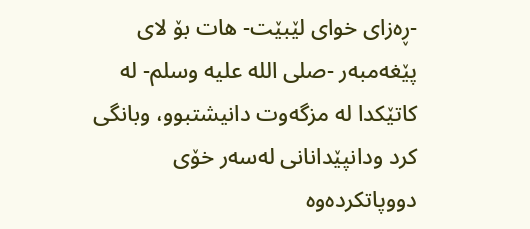-ڕەزاى خواى لێبێت- هات بۆ لای پێغەمبەر -صلى اللە علیە وسلم- لە کاتێکدا لە مزگەوت دانیشتبوو، وبانگی کرد ودانپێدانانى لەسەر خۆی دووپاتکردەوە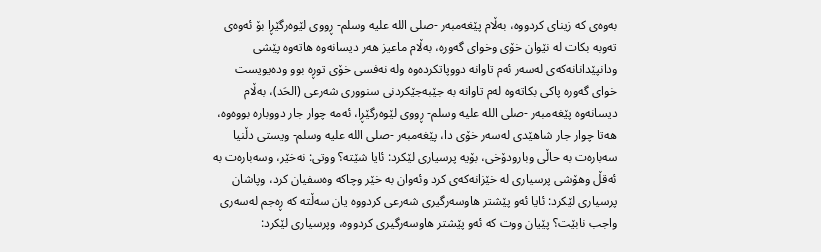بەوەى کە زینای کردووە، بەڵام پێغەمبەر -صلى اللە علیە وسلم- ڕووی لێوەرگێڕا بۆ ئەوەى تەوبە بکات لە نێوان خۆی وخواى گەورە، بەڵام ماعیز هەر دیسانەوە هاتەوە پێشی ودانپێدانانەکەی لەسەر ئەم تاوانە دووپاتکردەوە ولە نەفسی خۆی توڕە بوو ودەیویست خواى گەورە پاکی بکاتەوە لەم تاوانە بە جێبەجێکردنی سنووری شەرعی (الحَد)، بەڵام دیسانەوە پێغەمبەر -صلى اللە علیە وسلم- ڕووی لێوەرگێڕا، ئەمە چوار جار دووبارە بووەوە، هەتا چوار جار شاهێدی لەسەر خۆی دا، پێغەمبەر -صلى اللە علیە وسلم- ویستی دڵنیا سەبارەت بە حاڵی وبارودۆخی، بۆیە پرسیاری لێکرد: ئایا شێتە؟ ووتی: نەخێر، وسەبارەت بە ئەقڵ وهۆشی پرسیاری لە خێزانەکەى کرد وئەوان بە خێر وچاکە وەسفیان کرد، وپاشان پرسیاری لێکرد: ئایا ئەو پێشتر هاوسەرگیری شەرعی کردووە یان سەڵتە کە ڕەجم لەسەری واجب نابێت؟ پێیان ووت کە ئەو پێشتر هاوسەرگیری کردووە، وپرسیاری لێکرد: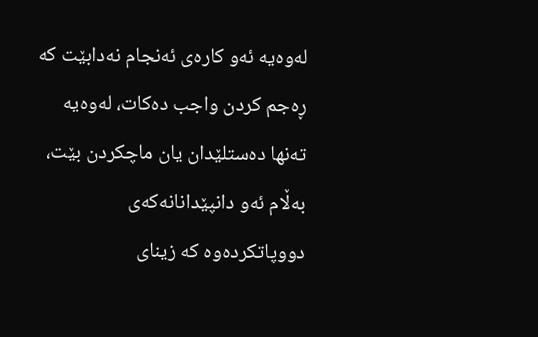لەوەیە ئەو کارەی ئەنجام نەدابێت کە ڕەجم کردن واجب دەکات، لەوەیە تەنها دەستلێدان یان ماچکردن بێت، بەڵام ئەو دانپێدانانەکەى دووپاتکردەوە کە زینای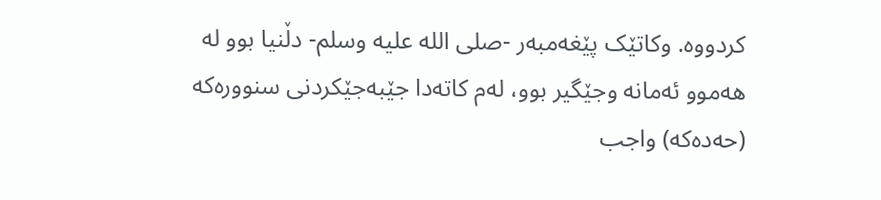کردووە. وکاتێک پێغەمبەر -صلى اللە علیە وسلم- دڵنیا بوو لە هەموو ئەمانە وجێگیر بوو، لەم کاتەدا جێبەجێکردنی سنوورەکە (حەدەکە) واجب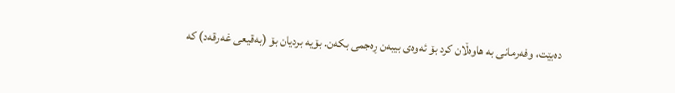دەبێت، وفەرمانى بە هاوەڵان کرد بۆ ئەوەى بیبەن ڕەجمی بکەن. بۆیە بردیان بۆ (بەقیعی غەرقەد) کە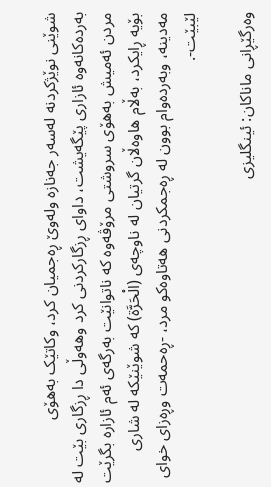شوێنی نوێژکردنە لەسەر جەنازە ولەوێ ڕەجمیان کرد، وکاتێک بەهۆی بەردەکانەوە ئازاری پێگەیشت، داوای ڕزگارکردنی کرد وهەوڵی دا ڕزگاری بێت لە مردن ئەمیش بەهۆی سروشتی مرۆڤەوە کە ناتوانێت بەرگەى ئەم ئازارە بگرێت بۆیە ڕایکرد، بەڵام هاوەڵان گرتیان لە ناوچەی (الْحَرَّة) کە شوێنێکە لە شاری مەدینە، وبەردەوام بوون لە ڕەجمکردنی هەتاوەکو مرد، -ڕەحمەت وڕەزای خوای لێبێت-.

وه‌رگێڕانی ماناكان: ئینگلیزی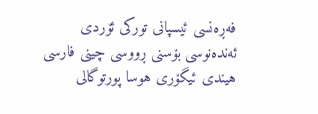فەڕەنسی ئیسپانی تورکی ئۆردی ئەندەنوسی بۆسنی ڕووسی چینی فارسی هیندی ئیگۆری هوسا پورتوگالی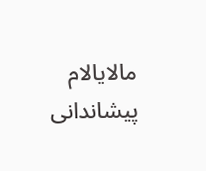مالایالام
پیشاندانی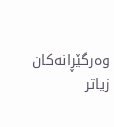وەرگێڕانەکان
زیاتر